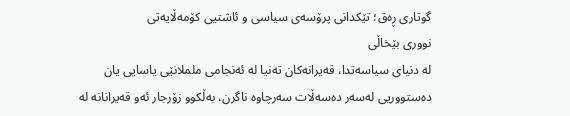گوتاری ڕەق؛ تێکدانی پرۆسەی سیاسی و ئاشتیی کۆمەڵایەتی
نووری بێخاڵی
لە دنیای سیاسەتدا، قەیرانەکان تەنیا لە ئەنجامی ململانێی یاسایی یان دەستووریی لەسەر دەسەڵات سەرچاوە ناگرن، بەڵکوو زۆرجار ئەو قەیرانانە لە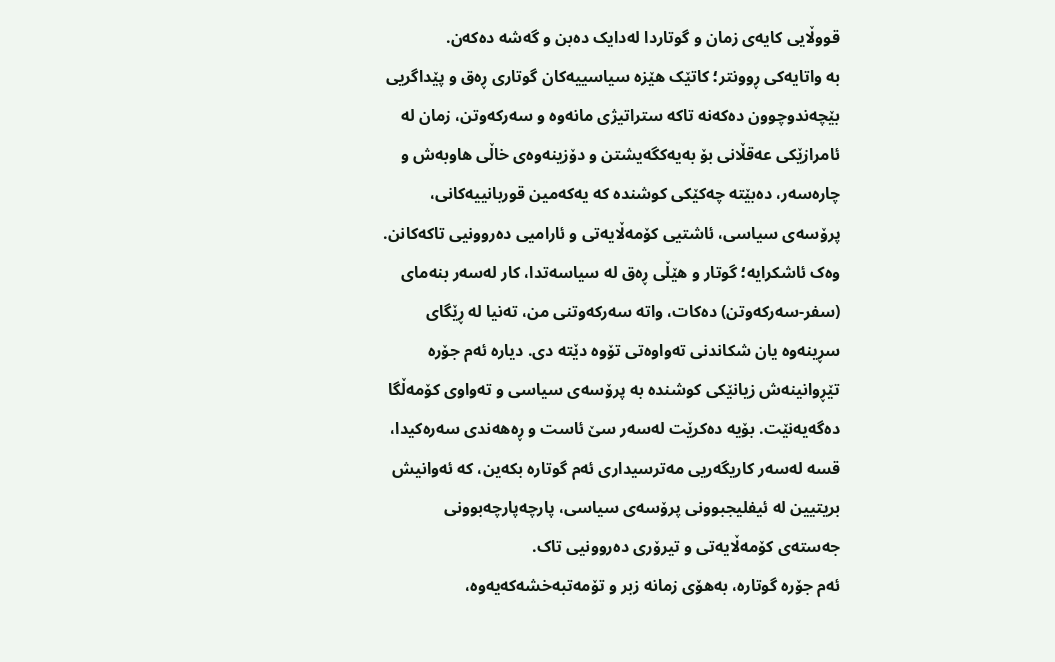قووڵایی کایەی زمان و گوتاردا لەدایک دەبن و گەشە دەکەن.
بە واتایەکی ڕوونتر؛ کاتێک هێزە سیاسییەکان گوتاری ڕەق و پێداگریی بێچەندوچوون دەکەنە تاکە ستراتیژی مانەوە و سەرکەوتن، زمان لە ئامرازێکی عەقڵانی بۆ بەیەکگەیشتن و دۆزینەوەی خاڵی هاوبەش و چارەسەر، دەبێتە چەکێکی کوشندە کە یەکەمین قوربانییەکانی، پرۆسەی سیاسی، ئاشتیی کۆمەڵایەتی و ئارامیی دەروونیی تاکەکانن.
وەک ئاشکرایە؛ گوتار و هێڵی ڕەق لە سیاسەتدا، کار لەسەر بنەمای (سفر-سەرکەوتن) دەکات، واتە سەرکەوتنی من، تەنیا لە ڕێگای سڕینەوە یان شکاندنی تەواوەتی تۆوە دێتە دی. دیارە ئەم جۆرە تێڕوانینەش زیانێکی کوشندە بە پرۆسەی سیاسی و تەواوی کۆمەڵگا دەگەیەنێت. بۆیە دەکرێت لەسەر سێ ئاست و ڕەهەندی سەرەکیدا، قسە لەسەر کاریگەریی مەترسیداری ئەم گوتارە بکەین، کە ئەوانیش بریتیین لە ئیفلیجبوونی پرۆسەی سیاسی، پارچەپارچەبوونی جەستەی کۆمەڵایەتی و تیرۆری دەروونیی تاک.
ئەم جۆرە گوتارە، بەهۆی زمانە زبر و تۆمەتبەخشەکەیەوە،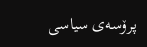پرۆسەی سیاسی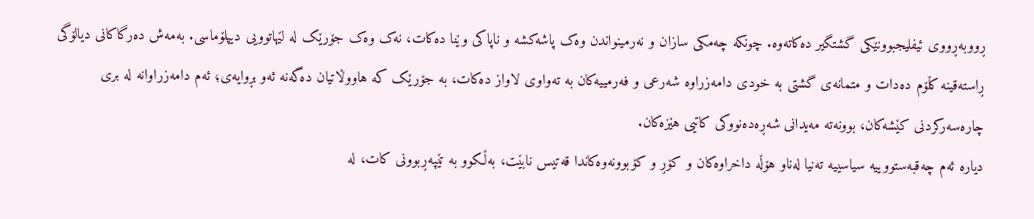ڕووبەڕووی ئیفلیجبوونێکی گشتگیر دەکاتەوە. چونکە چەمکی سازان و نەرمینواندن وەک پاشەکشە و ناپاکی وێنا دەکات، نەک وەک جۆرێک لە لێهاتوویی دیپلۆماسی. بەمەش دەرگاکانی دیالۆگی ڕاستەقینە کڵۆم دەدات و متمانەی گشتی بە خودی دامەزراوە شەرعی و فەرمییەکان بە تەواوی لاواز دەکات، بە جۆرێک کە هاووڵاتیان دەگەنە ئەو بڕوایەی؛ ئەم دامەزراوانە لە بری چارەسەرکردنی کێشەکان، بوونەتە مەیدانی شەڕەدەنووکی کاتیی هێزەکان.
دیارە ئەم چەقبەستووییە سیاسییە تەنیا لەناو هۆڵە داخراوەکان و کۆڕ و کۆبوونەوەکاندا قەتیس نابێت، بەڵکوو بە تێپەڕبوونی کات، لە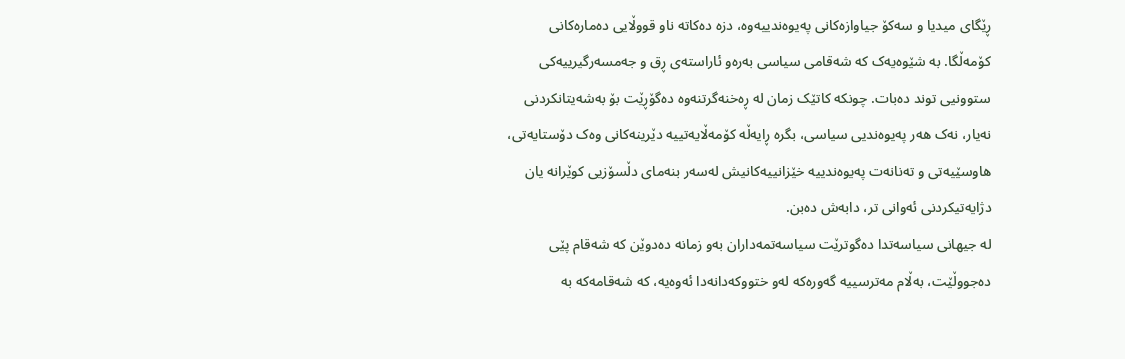ڕێگای میدیا و سەکۆ جیاوازەکانی پەیوەندییەوە، دزە دەکاتە ناو قووڵایی دەمارەکانی کۆمەڵگا. بە شێوەیەک کە شەقامی سیاسی بەرەو ئاراستەی ڕق و جەمسەرگیرییەکی ستوونیی توند دەبات. چونکە کاتێک زمان لە ڕەخنەگرتنەوە دەگۆڕێت بۆ بەشەیتانکردنی نەیار، نەک هەر پەیوەندیی سیاسی، بگرە ڕایەڵە کۆمەڵایەتییە دێرینەکانی وەک دۆستایەتی، هاوسێیەتی و تەنانەت پەیوەندییە خێزانییەکانیش لەسەر بنەمای دڵسۆزیی کوێرانە یان دژایەتیکردنی ئەوانی تر، دابەش دەبن.
لە جیهانی سیاسەتدا دەگوترێت سیاسەتمەداران بەو زمانە دەدوێن کە شەقام پێی دەجووڵێت، بەڵام مەترسییە گەورەکە لەو ختووکەدانەدا ئەوەیە، کە شەقامەکە بە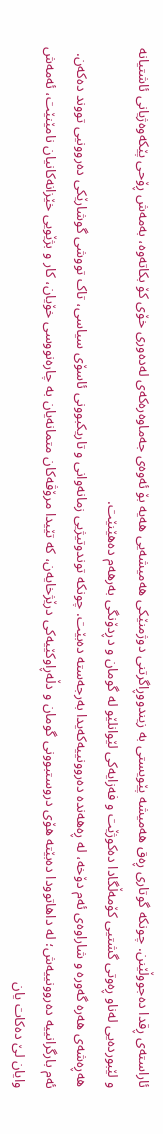ئاراستەی ڕقدا دەجووڵێنن. چونکە گوتاری ڕەق هەمیشە پێویستی بە زیندووڕاگرتنی دوژمنێکی هەمیشەیی هەیە بۆ ئەوەی جەماوەرەکەی لەدەوری خۆی کۆ بکاتەوە، بەمەش ڕۆحی پێکەوەژیانی ئاشتیانە و لێبوردەیی لەناو ڕەوتی گشتیی کۆمەڵگادا دەکوژێت و فەزایەکی لێوانلێو لە گومان و دڕدۆنگی بەرهەم دەهێنێت.
هەڕەشەی هەرە گەورە و شاراوەی ئەم دۆخە، لە ڕەهەندە دەروونییەکەیدا بەرجەستە دەبێت. چونکە توندوتیژیی زمانەوانی و تاریکبوونی ئاسۆی سیاسی، تاک تووشی گوشارێکی دەروونیی تووند دەکەن. ئەم بارگرانییە دەروونییەش؛ لە داهاتوودا دەبێتە هۆی دروستبوونی گومان و دڵەڕاوکێیەکی درێژخایەن، کە تێیدا مرۆڤەکان متمانەیان بە چارەنووسی خۆیان، کار و بژێویی خێزانەکانیان نامێنێت، ئەمەش وایان لێ دەکات یان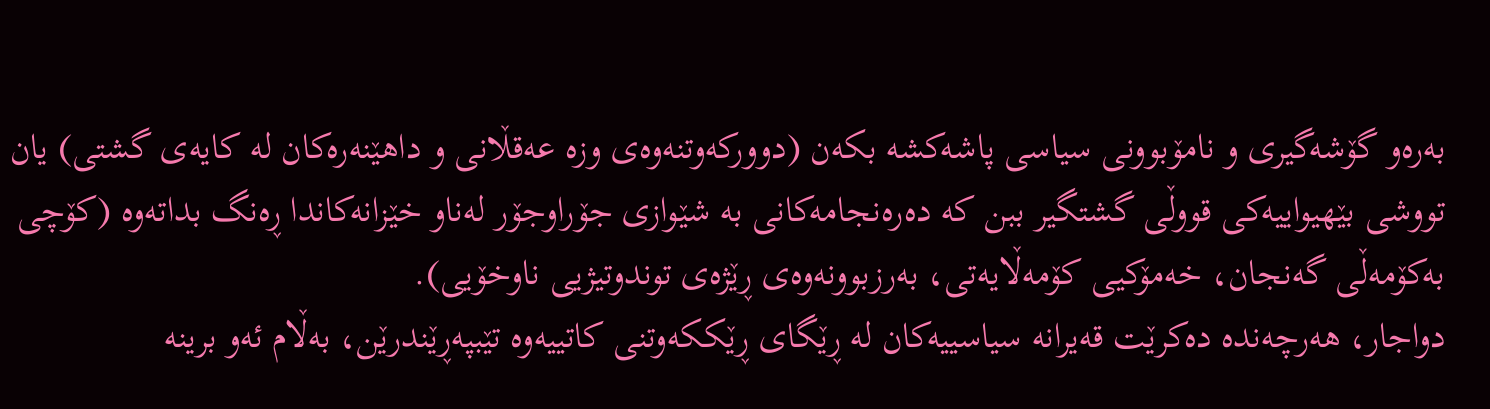بەرەو گۆشەگیری و نامۆبوونی سیاسی پاشەکشە بکەن (دوورکەوتنەوەی وزە عەقڵانی و داهێنەرەکان لە کایەی گشتی) یان تووشی بێهیواییەکی قووڵی گشتگیر ببن کە دەرەنجامەکانی بە شێوازی جۆراوجۆر لەناو خێزانەکاندا ڕەنگ بداتەوە (کۆچی بەکۆمەڵی گەنجان، خەمۆکیی کۆمەڵایەتی، بەرزبوونەوەی ڕێژەی توندوتیژیی ناوخۆیی).
دواجار، هەرچەندە دەکرێت قەیرانە سیاسییەکان لە ڕێگای ڕێککەوتنی کاتییەوە تێبپەڕێندرێن، بەڵام ئەو برینە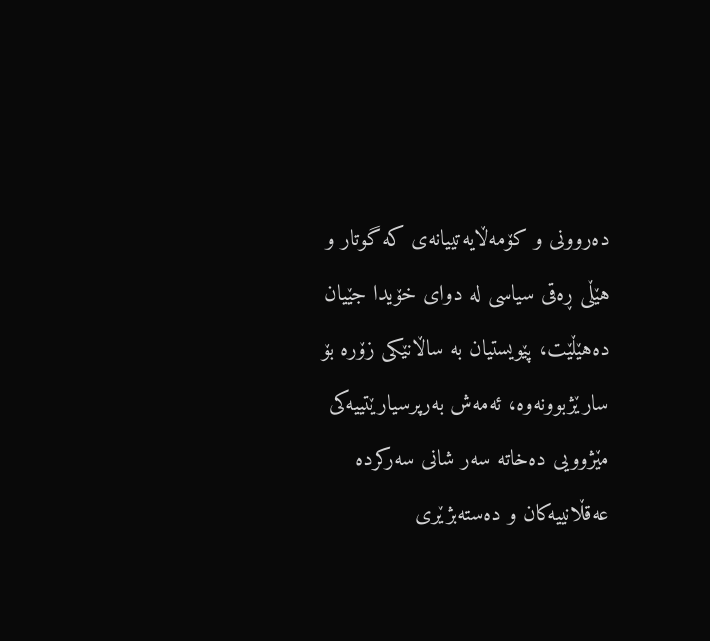دەروونی و کۆمەڵایەتییانەی کە گوتار و هێڵی ڕەقی سیاسی لە دوای خۆیدا جێیان دەهێڵێت، پێویستیان بە ساڵانێکی زۆرە بۆ سارێژبوونەوە، ئەمەش بەرپرسیارێتییەکی مێژوویی دەخاتە سەر شانی سەرکردە عەقڵانییەکان و دەستەبژێری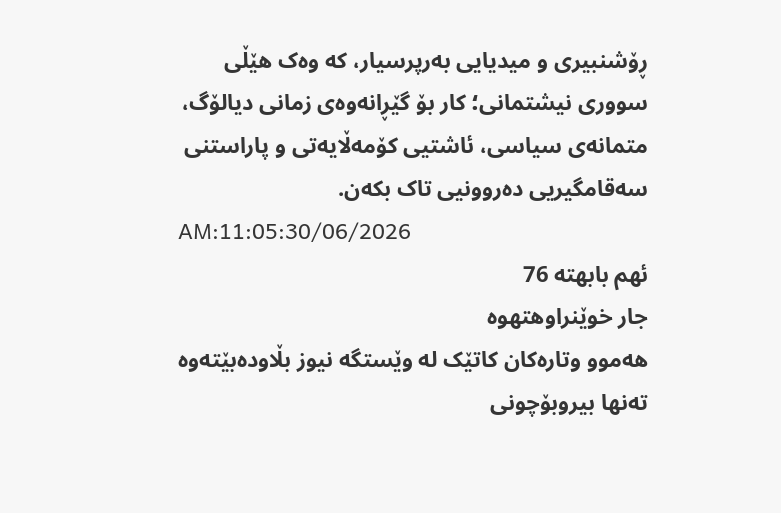ڕۆشنبیری و میدیایی بەرپرسیار، کە وەک هێڵی سووری نیشتمانی؛ کار بۆ گێڕانەوەی زمانی دیالۆگ، متمانەی سیاسی، ئاشتیی کۆمەڵایەتی و پاراستنی سەقامگیریی دەروونیی تاک بکەن.
AM:11:05:30/06/2026
ئهم بابهته 76
جار خوێنراوهتهوه
هەموو وتارەکان کاتێک لە وێستگە نیوز بڵاودەبێتەوە تەنها بیروبۆچونی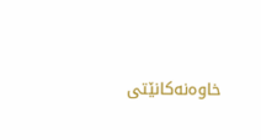خاوەنەکانێتی